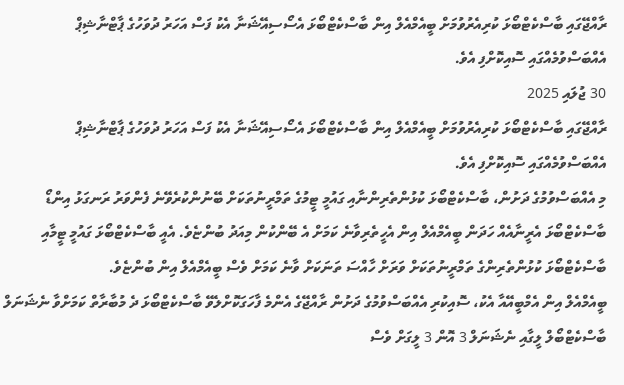ރާއްޖޭގައި ބާސްކެޓްބޯޅަ ކުރިއެރުވުމަށް ބީއެމްއެލް އިން ބާސްކެޓްބޯޅަ އެސޯސިއޭޝަނާ އެކު ފަސް އަހަރު ދުވަހުގެ ޕާޓްނާޝިޕް އެއްބަސްވުމެއްގައި ސޮއިކޮށްފި އެވެ.
30 ޖުލައި 2025
ރާއްޖޭގައި ބާސްކެޓްބޯޅަ ކުރިއެރުވުމަށް ބީއެމްއެލް އިން ބާސްކެޓްބޯޅަ އެސޯސިއޭޝަނާ އެކު ފަސް އަހަރު ދުވަހުގެ ޕާޓްނާޝިޕް އެއްބަސްވުމެއްގައި ސޮއިކޮށްފި އެވެ.
މި އެއްބަސްވުމުގެ ދަށުން، ބާސްކެޓްބޯޅަ ކުޅުންތެރިންނާއި ގައުމީ ޓީމުގެ ތަމްރީނުތަކަށް ބޭނުންކުރެވޭނެ ފެންވަރު ރަނގަޅު އިންޑޯ ބާސްކެޓްބޯޅަ އެރީނާއެއް ހަދަން ބީއެމްއެލް އިން އެހީތެރިވާނެ ކަމަށް އެ ބޭންކުން މިއަދު ބުންޏެވެ. އެއީ ބާސްކެޓްބޯޅަ ގައުމީ ޓީމާއި ބާސްކެޓްބޯޅަ ކުޅުންތެރިންގެ ތަމްރީނުތަކަށް ވަރަށް ހާއްސަ ތަނަކަށް ވާނެ ކަމަށް ވެސް ބީއެމްއެލް އިން ބުންޏެވެ.
ބީއެމްއެލް އިން އެމްބީއޭއާ އެކު، ސޮއިކުރި އެއްބަސްވުމުގެ ދަށުން ރާއްޖޭގެ އެންމެ ފާހަގަކޮށްލެވޭ ބާސްކެޓްބޯޅަ ދެ މުބާރާތް ކަމަށްވާ ނެޝަނަލް ބާސްކެޓްބޯލް ލީގާއި ނެޝަނަލް 3 އޮން 3 ލީގަށް ވެސް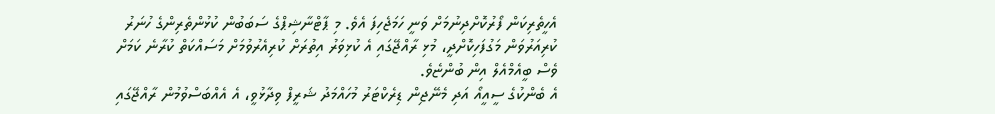އެހީތެރިކަން ފޯރުކޮށްދިނުމަށް ވަނީ ހަމަޖެހިފަ އެވެ. މި ޕާޓްނާޝިޕްގެ ސަބަބުން ކުޅުންތެރިންގެ ހުނަރު ކުރިއަރުވަން މަގުފަހިކޮށްދީ، މުޅި ރާއްޖޭގައި އެ ކުޅިވަރު އިތުރަށް ކުރިއެރުވުމަށް މަސައްކަތް ކުރާނެ ކަމަށް ވެސް ބީއެމްއެލް އިން ބުންޏެވެ.
އެ ބެންކުގެ ސީއީއޯ އަދި މެނޭޖިން ޑިރެކްޓަރު މުހައްމަދު ޝަރީފް ވިދާޅުވީ، އެ އެއްބަސްވުމުން ރާއްޖޭގައި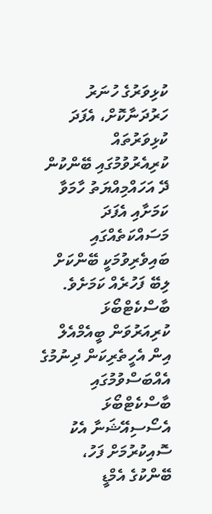ކުޅިވަރުގެ ހުނަރު ހަރުދަނާކޮށް، އެފަދަ ކުޅިވަރުތައް ކުރިއެރުވުމުގައި ބޭންކުން ދޭ އަހައްމިއްޔަތު ހާމަވާ ކަމަށާއި އެފަދަ މަސައްކަތެއްގައި ބައިވެރިވުމަކީ ބޭންކަށް ލިބޭ ފަހުރެއް ކަމަށެވެ.
ބާސްކެޓްބޯޅަ ކުރިއަރުވަން ބީއެމްއެލް އިން އެހީތެރިކަން ދިނުމުގެ އެއްބަސްވުމުގައި ބާސްކެޓްބޯޅަ އެސޯސިއޭޝަނާ އެކު ސޮއިކުރުމަށް ފަހު، ބޭންކުގެ އެމްޑީ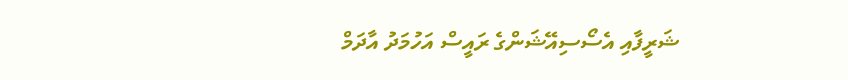ޝަރީފާއި އެސޯސިއޭޝަންގެ ރައީސް އަހުމަދު އާދަމް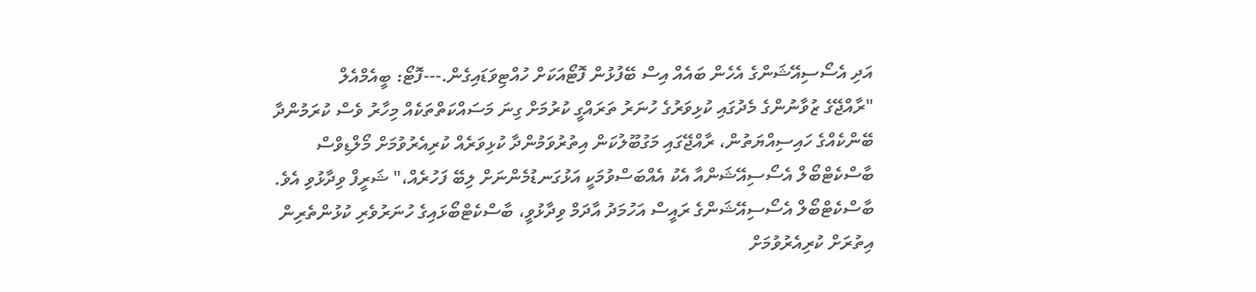އަދި އެސޯސިއޭޝަންގެ އެހެން ބައެއް އިސް ބޭފުޅުން ފޮޓޯއަކަށް ހުއްޓިވަޑައިގެން.---ފޮޓޯ: ބީއެމްއެލް
"ރާއްޖޭގެ ޒުވާނުންގެ މެދުގައި ކުޅިވަރުގެ ހުނަރު ތަރައްގީ ކުރުމަށް ގިނަ މަސައްކަތްތަކެއް މިހާރު ވެސް ކުރަމުންދާ ބޭންކެއްގެ ހައިސިއްޔަތުން، ރާއްޖޭގައި މަގުބޫލުކަން އިތުރުވަމުންދާ ކުޅިވަރެއް ކުރިއެރުވުމަށް މޯލްޑިވްސް ބާސްކެޓްބޯލް އެސޯސިއޭޝަންއާ އެކު އެއްބަސްވުމަކީ އަޅުގަނޑުމެންނަށް ލިބޭ ފަހުރެއް،" ޝަރީފް ވިދާޅުވި އެވެ.
ބާސްކެޓްބޯލް އެސޯސިއޭޝަންގެ ރައީސް އަހުމަދު އާދަމް ވިދާޅުވީ، ބާސްކެޓްބޯޅައިގެ ހުނަރުވެރި ކުޅުންތެރިން އިތުރަށް ކުރިއެރުވުމަށް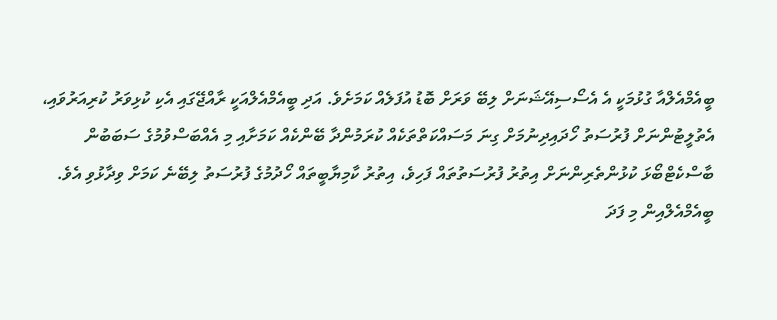ބީއެމްއެލްއާ ގުޅުމަކީ އެ އެސޯސިއޭޝަނަށް ލިބޭ ވަރަށް ބޮޑު އުފަލެއް ކަމަށެވެ. އަދި ބީއެމްއެލްއަކީ ރާއްޖޭގައި އެކި ކުޅިވަރު ކުރިއަރުވައި، އެތުލީޓުންނަށް ފުރުސަތު ހޯދައިދިނުމަށް ގިނަ މަސައްކަތްތަކެއް ކުރަމުންދާ ބޭންކެއް ކަމަށާއި މި އެއްބަސްވުމުގެ ސަބަބުން ބާސްކެޓްބޯޅަ ކުޅުންތެރިންނަށް އިތުރު ފުރުސަތުތައް ފަހިވެ، އިތުރު ކާމިޔާބީތައް ހޯދުމުގެ ފުރުސަތު ލިބޭނެ ކަމަށް ވިދާޅުވި އެވެ.
ބީއެމްއެލްއިން މި ފަދަ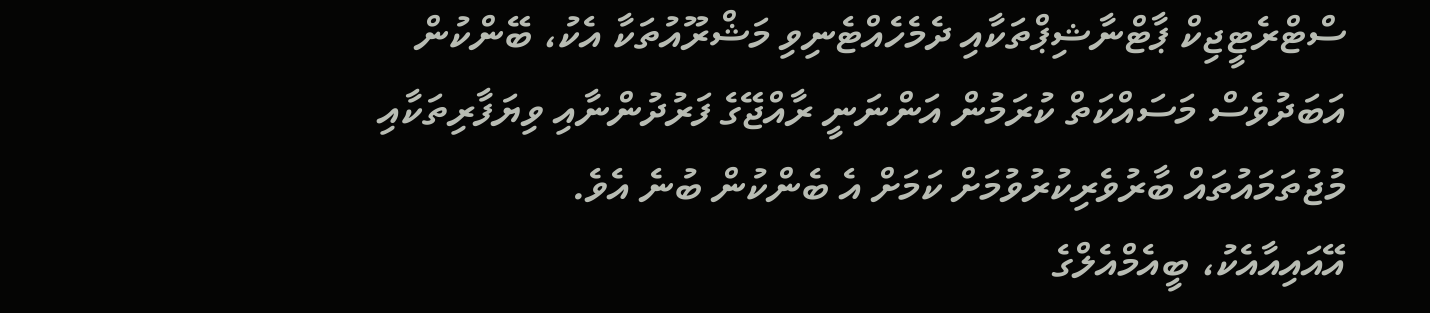ސްޓްރެޓީޖިކް ޕާޓްނާޝިޕްތަކާއި ދެމެހެއްޓެނިވި މަޝްރޫއުތަކާ އެކު، ބޭންކުން އަބަދުވެސް މަސައްކަތް ކުރަމުން އަންނަނީ ރާއްޖޭގެ ފަރުދުންނާއި ވިޔަފާރިތަކާއި މުޖުތަމައުތައް ބާރުވެރިކުރުވުމަށް ކަމަށް އެ ބެންކުން ބުނެ އެވެ.
އޭއައިއާއެކު، ބީއެމްއެލްގެ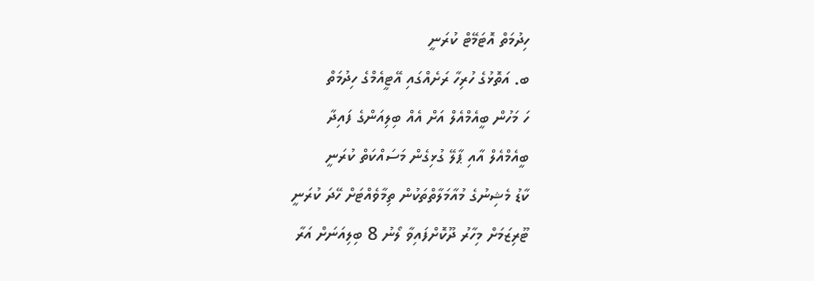ހިދުމަތް އޮޓަމޭޓް ކުރަނީ
ބ. އަތޮޅުގެ ހުރިހާ ރަށެއްގައި އޭޓީއެމްގެ ހިދުމަތް
ހަ މަހުން ބީއެމްއެލް އަށް އެއް ބިލިއަންގެ ފައިދާ
ބީއެމްއެލް އާއި ޕާލޭ ގުޅިގެން މަސައްކަތް ކުރަނީ
ކާޑު މެޝިނުގެ މުއާމަލާތްތަކުން ތިމާވެއްޓަށް ހޭދަ ކުރަނީ
ޓޫރިޒަމަށް މިހާރު ދޫކޮށްފައިވާ ލޯނު 8 ބިލިއަނަށް އަރާ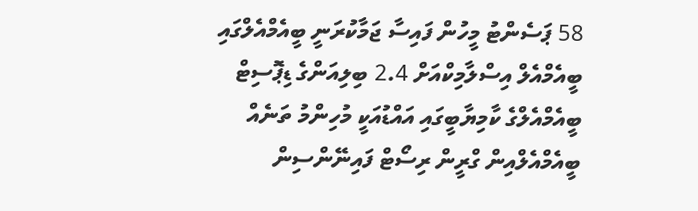58 ޕަސެންޓު މީހުން ފައިސާ ޖަމާކުރަނީ ބީއެމްއެލްގައި
ބީއެމްއެލް އިސްލާމިކްއަށް 2.4 ބިލިއަންގެ ޑިޕޮސިޓް
ބީއެމްއެލްގެ ކާމިޔާބީގައި އައްޑުއަކީ މުހިންމު ތަނެއް
ބީއެމްއެލްއިން ގްރީން ރިސޯޓް ފައިނޭންސިން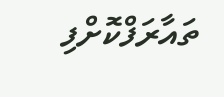ތައާރަފްކޮށްފި